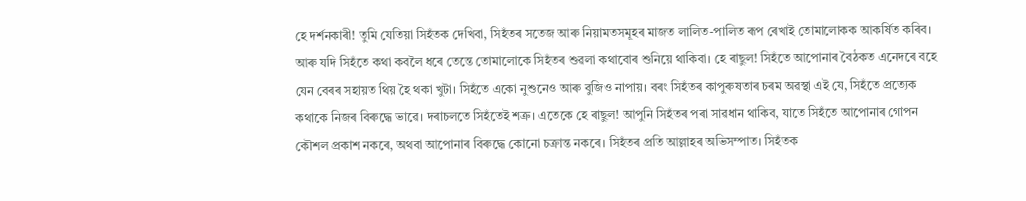হে দৰ্শনকাৰী! তুমি যেতিয়া সিহঁতক দেখিবা, সিহঁতৰ সতেজ আৰু নিয়ামতসমূহৰ মাজত লালিত-পালিত ৰূপ ৰেখাই তোমালোকক আকৰ্ষিত কৰিব। আৰু যদি সিহঁতে কথা কবলৈ ধৰে তেন্তে তোমালোকে সিহঁতৰ শুৱলা কথাবোৰ শুনিয়ে থাকিবা। হে ৰাছুল! সিহঁতে আপোনাৰ বৈঠকত এনেদৰে বহে যেন বেৰৰ সহায়ত থিয় হৈ থকা খুটা। সিহঁতে একো নুশুনেও আৰু বুজিও নাপায়। বৰং সিহঁতৰ কাপুৰুষতাৰ চৰম অৱস্থা এই যে, সিহঁতে প্ৰত্যেক কথাকে নিজৰ বিৰুদ্ধে ভাৱে। দৰাচলতে সিহঁতেই শত্ৰু। এতেকে হে ৰাছুল! আপুনি সিহঁতৰ পৰা সাৱধান থাকিব, যাতে সিহঁতে আপোনাৰ গোপন কৌশল প্ৰকাশ নকৰে, অথবা আপোনাৰ বিৰুদ্ধে কোনো চক্ৰান্ত নকৰে। সিহঁতৰ প্ৰতি আল্লাহৰ অভিসম্পাত। সিহঁতক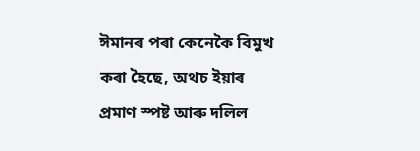ঈমানৰ পৰা কেনেকৈ বিমুখ কৰা হৈছে, অথচ ইয়াৰ প্ৰমাণ স্পষ্ট আৰু দলিল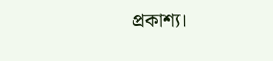প্ৰকাশ্য।